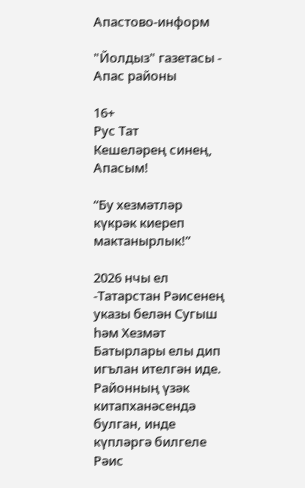Апастово-информ

"Йолдыз" газетасы - Апас районы

16+
Рус Тат
Кешеләрең синең, Апасым!

“Бу хезмәтләр күкрәк киереп мактанырлык!”

2026 нчы ел -Татарстан Рәисенең указы белән Сугыш һәм Хезмәт Батырлары елы дип игълан ителгән иде. Районның үзәк китапханәсендә булган, инде күпләргә билгеле Рәис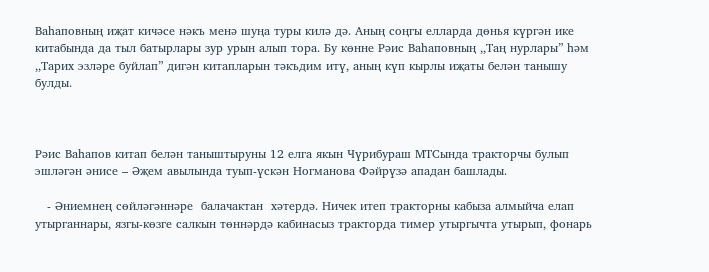Ваһаповның иҗат кичәсе нәкъ менә шуңа туры килә дә. Аның соңгы елларда дөнья күргән ике китабында да тыл батырлары зур урын алып тора. Бу көнне Рәис Ваһаповның ,,Таң нурлары” һәм ,,Тарих эзләре буйлап” дигән китапларын тәкъдим итү, аның күп кырлы иҗаты белән танышу булды.



Рәис Ваһапов китап белән таныштыруны 12 елга якын Чүрибураш МТСында тракторчы булып эшләгән әнисе – Әҗем авылында туып-үскән Ногманова Фәйрүзә ападан башлады.

   - Әниемнең сөйләгәннәре  балачактан  хәтердә. Ничек итеп тракторны кабыза алмыйча елап утырганнары, язгы-көзге салкын төннәрдә кабинасыз тракторда тимер утыргычта утырып, фонарь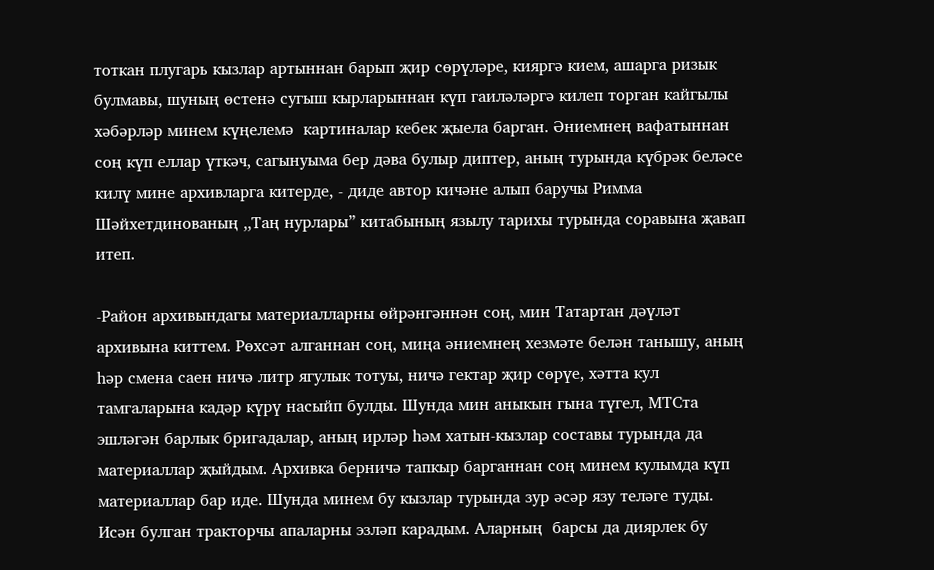тоткан плугарь кызлар артыннан барып җир сөрүләре, кияргә кием, ашарга ризык булмавы, шуның өстенә сугыш кырларыннан күп гаиләләргә килеп торган кайгылы хәбәрләр минем күңелемә  картиналар кебек җыела барган. Әниемнең вафатыннан соң күп еллар үткәч, сагынуыма бер дәва булыр диптер, аның турында күбрәк беләсе килү мине архивларга китерде, - диде автор кичәне алып баручы Римма Шәйхетдинованың ,,Таң нурлары” китабының язылу тарихы турында соравына җавап итеп.

-Район архивындагы материалларны өйрәнгәннән соң, мин Татартан дәүләт архивына киттем. Рөхсәт алганнан соң, миңа әниемнең хезмәте белән танышу, аның һәр смена саен ничә литр ягулык тотуы, ничә гектар җир сөрүе, хәтта кул тамгаларына кадәр күрү насыйп булды. Шунда мин аныкын гына түгел, МТСта эшләгән барлык бригадалар, аның ирләр һәм хатын-кызлар составы турында да материаллар җыйдым. Архивка берничә тапкыр барганнан соң минем кулымда күп материаллар бар иде. Шунда минем бу кызлар турында зур әсәр язу теләге туды. Исән булган тракторчы апаларны эзләп карадым. Аларның  барсы да диярлек бу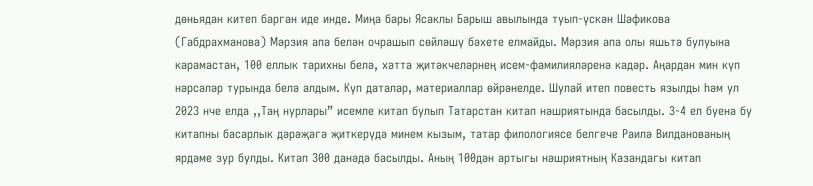дөньядан китеп барган иде инде. Миңа бары Ясаклы Барыш авылында туып-үскән Шәфикова (Габдрахманова) Мәрзия апа белән очрашып сөйләшү бәхете елмайды. Мәрзия апа олы яшьтә булуына карамастан, 100 еллык тарихны белә, хәтта җитәкчеләрнең исем-фамилияләренә кадәр. Аңардан мин күп нәрсәләр турында белә алдым. Күп даталар, материаллар өйрәнелде. Шулай итеп повесть язылды һәм ул 2023 нче елда ,,Таң нурлары” исемле китап булып Татарстан китап нәшриятында басылды. 3-4 ел буена бу китапны басарлык дәрәҗәгә җиткерүдә минем кызым, татар филологиясе белгече Раилә Вилданованың ярдәме зур булды. Китап 300 данәдә басылды. Аның 100дән артыгы нәшриятның Казандагы китап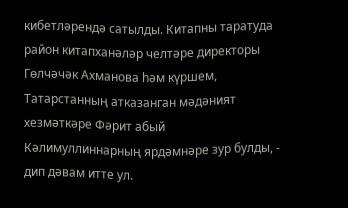кибетләрендә сатылды. Китапны таратуда район китапханәләр челтәре директоры Гөлчәчәк Ахманова һәм күршем, Татарстанның атказанган мәдәният хезмәткәре Фәрит абый Кәлимуллиннарның ярдәмнәре зур булды, - дип дәвам итте ул.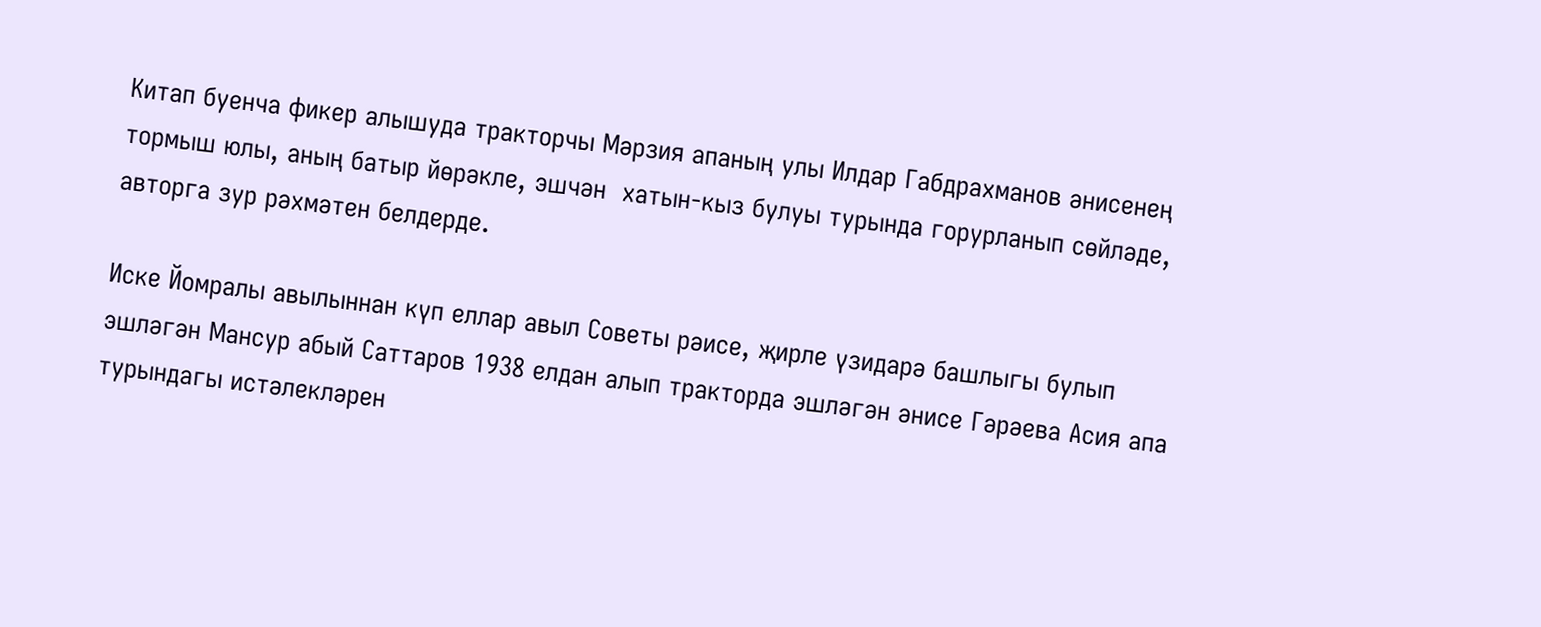Китап буенча фикер алышуда тракторчы Мәрзия апаның улы Илдар Габдрахманов әнисенең тормыш юлы, аның батыр йөрәкле, эшчән  хатын-кыз булуы турында горурланып сөйләде, авторга зур рәхмәтен белдерде.

Иске Йомралы авылыннан күп еллар авыл Советы рәисе, җирле үзидарә башлыгы булып эшләгән Мансур абый Саттаров 1938 елдан алып тракторда эшләгән әнисе Гәрәева Асия апа турындагы истәлекләрен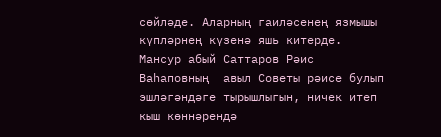сөйләде. Аларның гаиләсенең язмышы күпләрнең күзенә яшь китерде. Мансур абый Саттаров Рәис Ваһаповның  авыл Советы рәисе булып эшләгәндәге тырышлыгын, ничек итеп кыш көннәрендә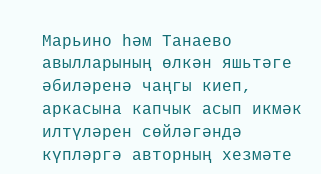Марьино һәм Танаево авылларының өлкән яшьтәге әбиләренә чаңгы киеп, аркасына капчык асып икмәк илтүләрен сөйләгәндә күпләргә авторның хезмәте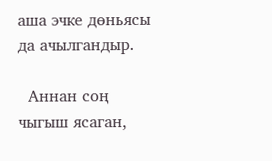аша эчке дөньясы да ачылгандыр.

  Аннан соң чыгыш ясаган,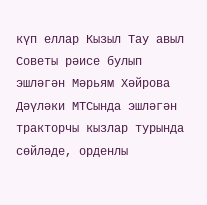күп еллар Кызыл Тау авыл Советы рәисе булып эшләгән Мәрьям Хәйрова Дәүләки МТСында эшләгән тракторчы кызлар турында сөйләде, орденлы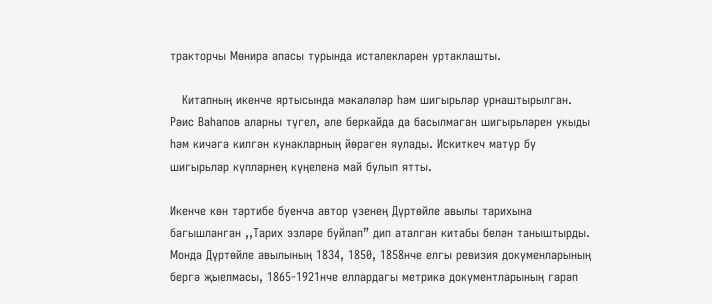тракторчы Мөнирә апасы турында истәлекләрен уртаклашты.

   Китапның икенче яртысында мәкаләләр һәм шигырьләр урнаштырылган. Рәис Ваһапов аларны түгел, әле беркайда да басылмаган шигырьләрен укыды һәм кичәгә килгән кунакларның йөрәген яулады. Искиткеч матур бу шигырьләр күпләрнең күңеленә май булып ятты.

Икенче көн тәртибе буенча автор үзенең Дүртөйле авылы тарихына багышланган ,,Тарих эзләре буйлап” дип аталган китабы белән таныштырды. Монда Дүртөйле авылының 1834, 1850, 1858нче елгы ревизия докуменларының бергә җыелмасы, 1865-1921нче еллардагы метрикә документларының гарәп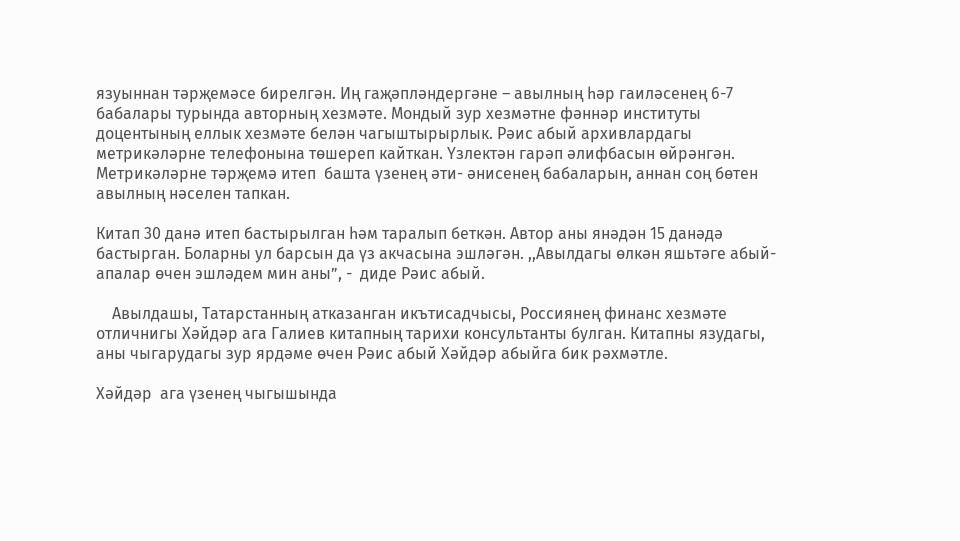язуыннан тәрҗемәсе бирелгән. Иң гаҗәпләндергәне – авылның һәр гаиләсенең 6-7 бабалары турында авторның хезмәте. Мондый зур хезмәтне фәннәр институты доцентының еллык хезмәте белән чагыштырырлык. Рәис абый архивлардагы метрикәләрне телефонына төшереп кайткан. Үзлектән гарәп әлифбасын өйрәнгән. Метрикәләрне тәрҗемә итеп  башта үзенең әти- әнисенең бабаларын, аннан соң бөтен авылның нәселен тапкан.

Китап 30 данә итеп бастырылган һәм таралып беткән. Автор аны янәдән 15 данәдә бастырган. Боларны ул барсын да үз акчасына эшләгән. ,,Авылдагы өлкән яшьтәге абый-апалар өчен эшләдем мин аны”, -  диде Рәис абый.

    Авылдашы, Татарстанның атказанган икътисадчысы, Россиянең финанс хезмәте отличнигы Хәйдәр ага Галиев китапның тарихи консультанты булган. Китапны язудагы, аны чыгарудагы зур ярдәме өчен Рәис абый Хәйдәр абыйга бик рәхмәтле.

Хәйдәр  ага үзенең чыгышында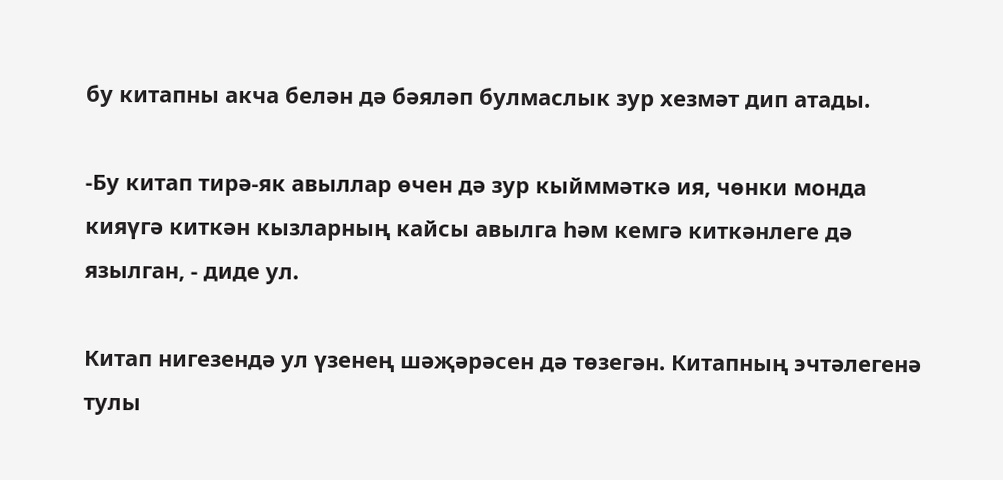бу китапны акча белән дә бәяләп булмаслык зур хезмәт дип атады.

-Бу китап тирә-як авыллар өчен дә зур кыйммәткә ия, чөнки монда кияүгә киткән кызларның кайсы авылга һәм кемгә киткәнлеге дә язылган, - диде ул.

Китап нигезендә ул үзенең шәҗәрәсен дә төзегән. Китапның эчтәлегенә тулы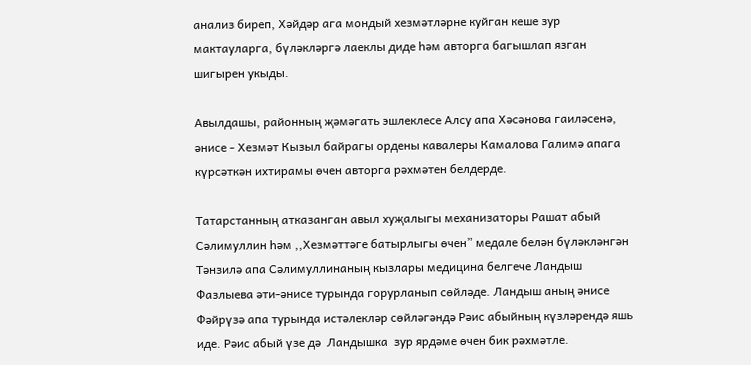анализ биреп, Хәйдәр ага мондый хезмәтләрне куйган кеше зур мактауларга, бүләкләргә лаеклы диде һәм авторга багышлап язган шигырен укыды.

Авылдашы, районның җәмәгать эшлеклесе Алсу апа Хәсәнова гаиләсенә, әнисе - Хезмәт Кызыл байрагы ордены кавалеры Камалова Галимә апага күрсәткән ихтирамы өчен авторга рәхмәтен белдерде.

Татарстанның атказанган авыл хуҗалыгы механизаторы Рашат абый Сәлимуллин һәм ,,Хезмәттәге батырлыгы өчен” медале белән бүләкләнгән Тәнзилә апа Сәлимуллинаның кызлары медицина белгече Ландыш Фазлыева әти-әнисе турында горурланып сөйләде. Ландыш аның әнисе Фәйрүзә апа турында истәлекләр сөйләгәндә Рәис абыйның күзләрендә яшь иде. Рәис абый үзе дә  Ландышка  зур ярдәме өчен бик рәхмәтле.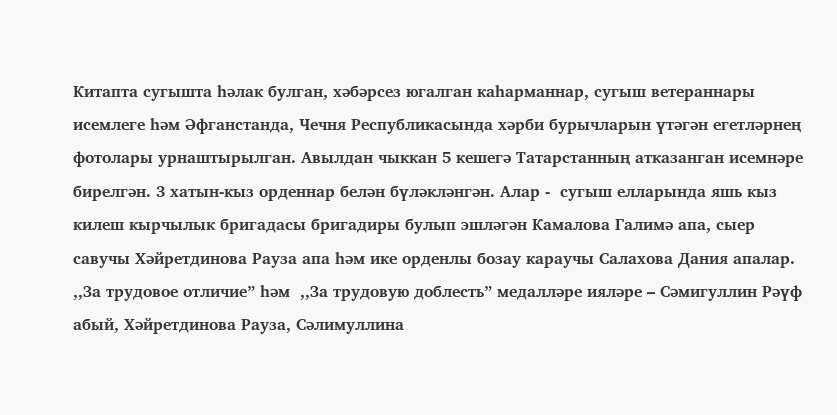Китапта сугышта һәлак булган, хәбәрсез югалган каһарманнар, сугыш ветераннары исемлеге һәм Әфганстанда, Чечня Республикасында хәрби бурычларын үтәгән егетләрнең фотолары урнаштырылган. Авылдан чыккан 5 кешегә Татарстанның атказанган исемнәре бирелгән. 3 хатын-кыз орденнар белән бүләкләнгән. Алар -  сугыш елларында яшь кыз килеш кырчылык бригадасы бригадиры булып эшләгән Камалова Галимә апа, сыер савучы Хәйретдинова Рауза апа һәм ике орденлы бозау караучы Салахова Дания апалар.  ,,За трудовое отличие” һәм  ,,За трудовую доблесть” медалләре ияләре – Сәмигуллин Рәүф абый, Хәйретдинова Рауза, Сәлимуллина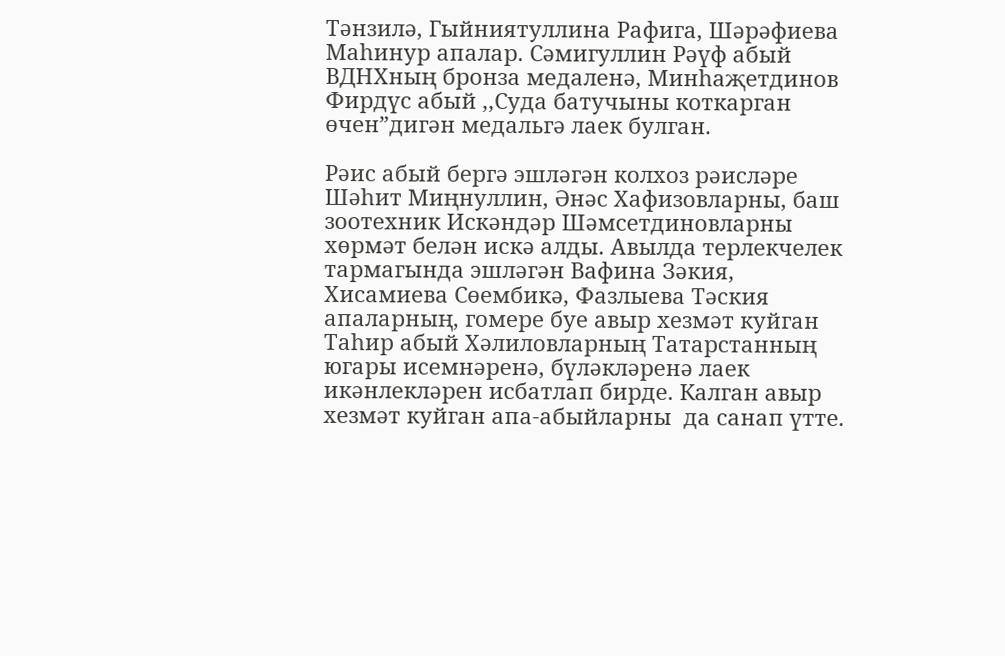Тәнзилә, Гыйниятуллина Рафига, Шәрәфиева Маһинур апалар. Сәмигуллин Рәүф абый ВДНХның бронза медаленә, Минһаҗетдинов Фирдүс абый ,,Суда батучыны коткарган өчен”дигән медальгә лаек булган.

Рәис абый бергә эшләгән колхоз рәисләре Шәһит Миңнуллин, Әнәс Хафизовларны, баш зоотехник Искәндәр Шәмсетдиновларны хөрмәт белән искә алды. Авылда терлекчелек тармагында эшләгән Вафина Зәкия, Хисамиева Сөембикә, Фазлыева Тәския апаларның, гомере буе авыр хезмәт куйган Таһир абый Хәлиловларның Татарстанның югары исемнәренә, бүләкләренә лаек икәнлекләрен исбатлап бирде. Калган авыр хезмәт куйган апа-абыйларны  да санап үтте.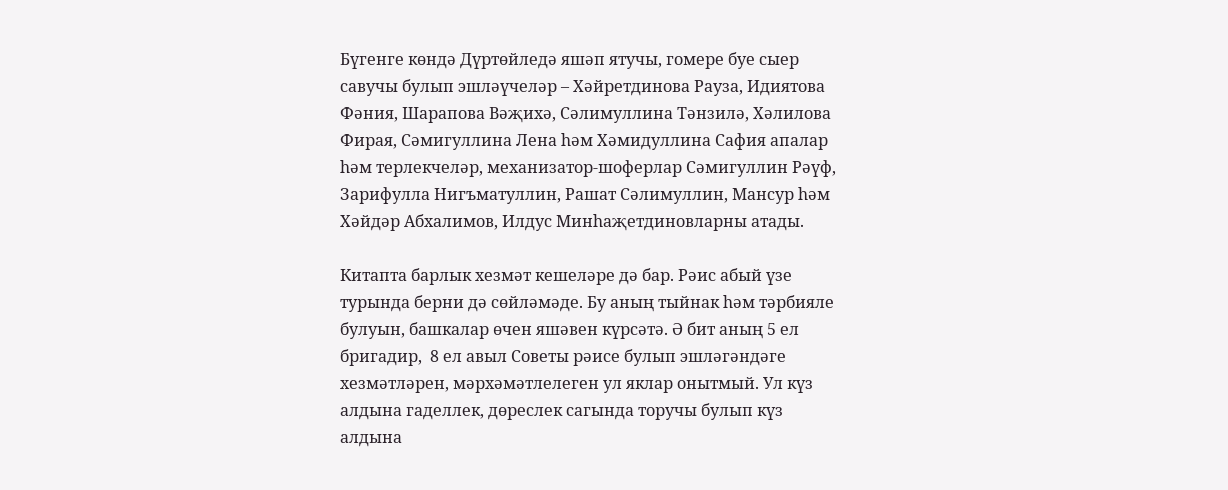Бүгенге көндә Дүртөйледә яшәп ятучы, гомере буе сыер савучы булып эшләүчеләр – Хәйретдинова Рауза, Идиятова Фәния, Шарапова Вәҗихә, Сәлимуллина Тәнзилә, Хәлилова Фирая, Сәмигуллина Лена һәм Хәмидуллина Сафия апалар һәм терлекчеләр, механизатор-шоферлар Сәмигуллин Рәүф, Зарифулла Нигъматуллин, Рашат Сәлимуллин, Мансур һәм Хәйдәр Абхалимов, Илдус Минһаҗетдиновларны атады.

Китапта барлык хезмәт кешеләре дә бар. Рәис абый үзе турында берни дә сөйләмәде. Бу аның тыйнак һәм тәрбияле булуын, башкалар өчен яшәвен күрсәтә. Ә бит аның 5 ел бригадир,  8 ел авыл Советы рәисе булып эшләгәндәге хезмәтләрен, мәрхәмәтлелеген ул яклар онытмый. Ул күз алдына гаделлек, дөреслек сагында торучы булып күз алдына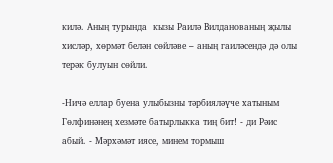килә. Аның турында  кызы Раилә Вилданованың җылы хисләр, хөрмәт белән сөйләве – аның гаиләсендә дә олы терәк булуын сөйли.

-Ничә еллар буена улыбызны тәрбияләүче хатыным Гөлфинәнең хезмәте батырлыкка тиң бит! - ди Рәис абый. - Мәрхәмәт иясе, минем тормыш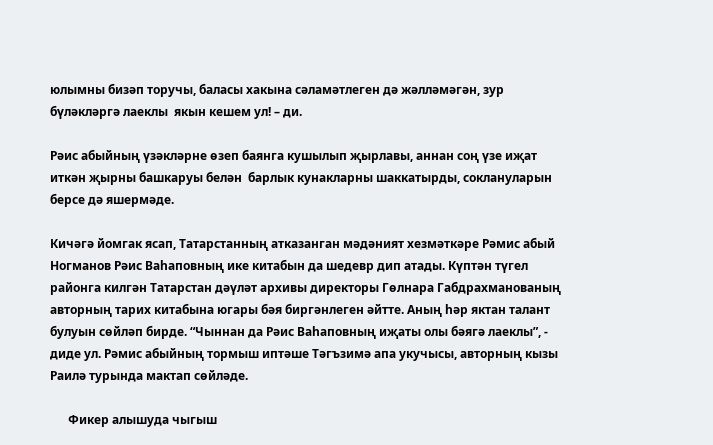юлымны бизәп торучы, баласы хакына сәламәтлеген дә жәлләмәгән, зур бүләкләргә лаеклы  якын кешем ул! – ди.

Рәис абыйның үзәкләрне өзеп баянга кушылып җырлавы, аннан соң үзе иҗат иткән җырны башкаруы белән  барлык кунакларны шаккатырды, соклануларын берсе дә яшермәде.

Кичәгә йомгак ясап, Татарстанның атказанган мәдәният хезмәткәре Рәмис абый Ногманов Рәис Ваһаповның ике китабын да шедевр дип атады. Күптән түгел районга килгән Татарстан дәүләт архивы директоры Гөлнара Габдрахманованың авторның тарих китабына югары бәя биргәнлеген әйтте. Аның һәр яктан талант булуын сөйләп бирде. “Чыннан да Рәис Ваһаповның иҗаты олы бәягә лаеклы”, - диде ул. Рәмис абыйның тормыш иптәше Тәгъзимә апа укучысы, авторның кызы Раилә турында мактап сөйләде.

      Фикер алышуда чыгыш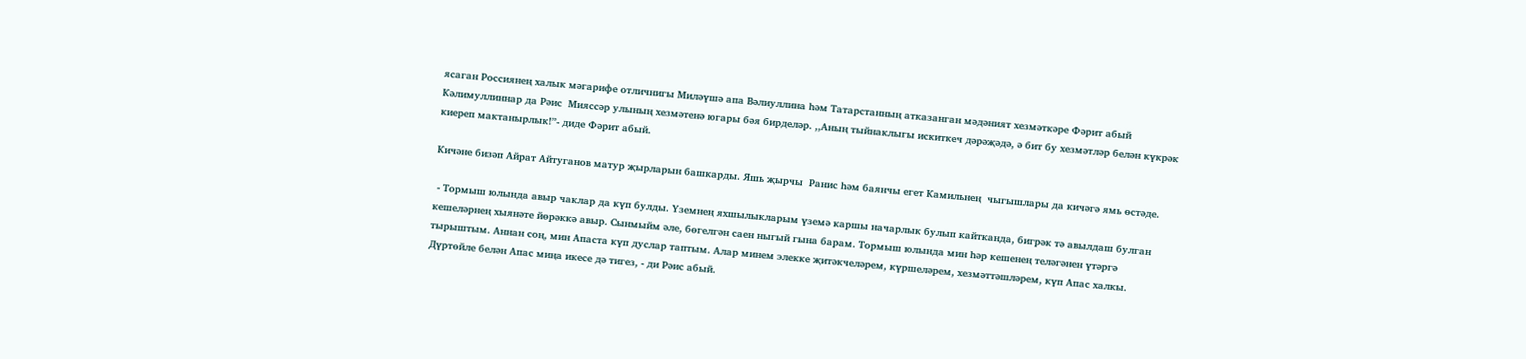ясаган Россиянең халык мәгарифе отличнигы Миләүшә апа Вәлиуллина һәм Татарстанның атказанган мәдәният хезмәткәре Фәрит абый Кәлимуллиннар да Рәис  Мияссәр улының хезмәтенә югары бәя бирделәр. ,,Аның тыйнаклыгы искиткеч дәрәҗәдә, ә бит бу хезмәтләр белән күкрәк киереп мактанырлык!”- диде Фәрит абый.

Кичәне бизәп Айрат Айтуганов матур җырларын башкарды. Яшь җырчы  Ранис һәм баянчы егет Камильнең  чыгышлары да кичәгә ямь өстәде.

 - Тормыш юлында авыр чаклар да күп булды. Үземнең яхшылыкларым үземә каршы начарлык булып кайтканда, бигрәк тә авылдаш булган кешеләрнең хыянәте йөрәккә авыр. Сынмыйм әле, бөгелгән саен ныгый гына барам. Тормыш юлында мин һәр кешенең теләгәнен үтәргә тырыштым. Аннан соң, мин Апаста күп дуслар таптым. Алар минем элекке җитәкчеләрем, күршеләрем, хезмәттәшләрем, күп Апас халкы. Дүртөйле белән Апас миңа икесе дә тигез, - ди Рәис абый.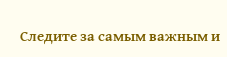Следите за самым важным и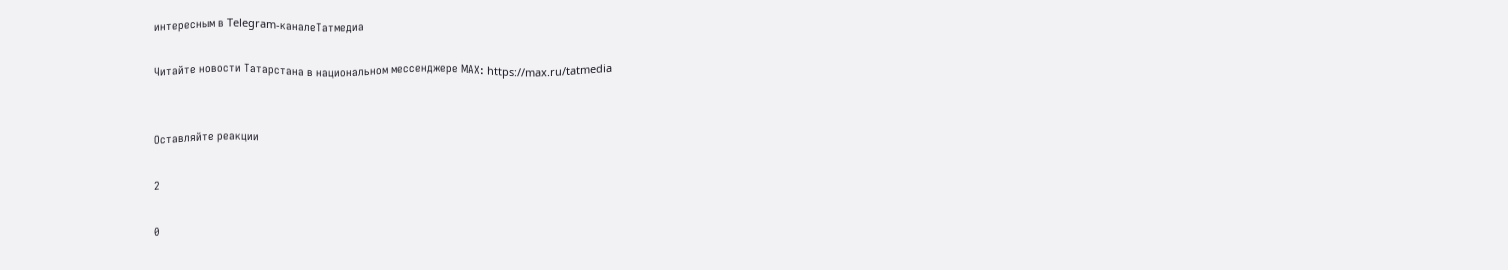интересным в Telegram-каналеТатмедиа

Читайте новости Татарстана в национальном мессенджере MАХ: https://max.ru/tatmedia


Оставляйте реакции

2

0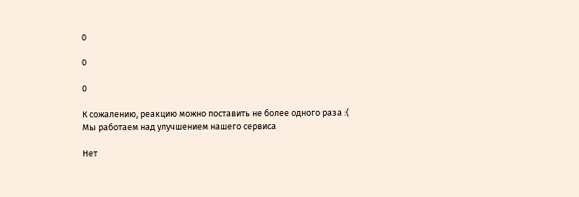0

0

0

К сожалению, реакцию можно поставить не более одного раза :(
Мы работаем над улучшением нашего сервиса

Нет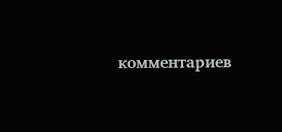комментариев